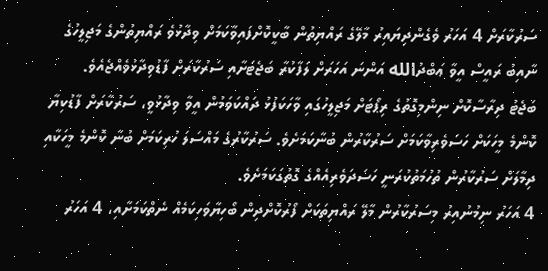ސަރުކާރަށް 4 އަހަރު ވެގެންދިޔައިރު މާލޭގެ ރައްޔިތުން ބާކީކޮށްފައިވާކަމަށް ވިދާޅުވެ ރައްޔިތުންގެ މަޖިލީހުގެ ނާއިބު ރައީސް އީވާ ޢަބްދުالله އަންނަ އަހަރަށް ލަފާކުރާ ބަޖެޓަށާއި ސަރުކާރަށް ފާޑުވިދާޅުވެއްޖެއެވެ.
ބަޖެޓު ދިރާސާކޮށް ނިންމިގޮތުގެ ރިޕޯޓަށް މަޖިލީހުގައި ވާހަކަފުޅު ދައްކަވަމުން އީވާ ވިދާޅުވީ، ސަރުކާރަށް ފާޑުކިޔާ ކޮންމެ މީހަކަށް ހަސަވެރިވާކަމަށް ސަރުކާރުން ބުނާކަމަށެވެ. ސަރުކާރުގެ މައްސަލަ ހުރިކަމަށް ބުނާ ކޮންމެ މީހަކާއި ދިމާލަށް ސަރުކާރުން ތުހުމަތުކުރަނީ ހަސަދަވެރިއެއްގެ ގޮތުގަކަމަށެވެ.
4 އަހަރު ނިމުނުއިރު މިސަރުކާރުން މާލޭ ރައްޔިތަކަށް ފޯރުކޮށްދިން ބޯހިޔާވަހިކަމެއް ނެތްކަމަށާއި، 4 އަހަރު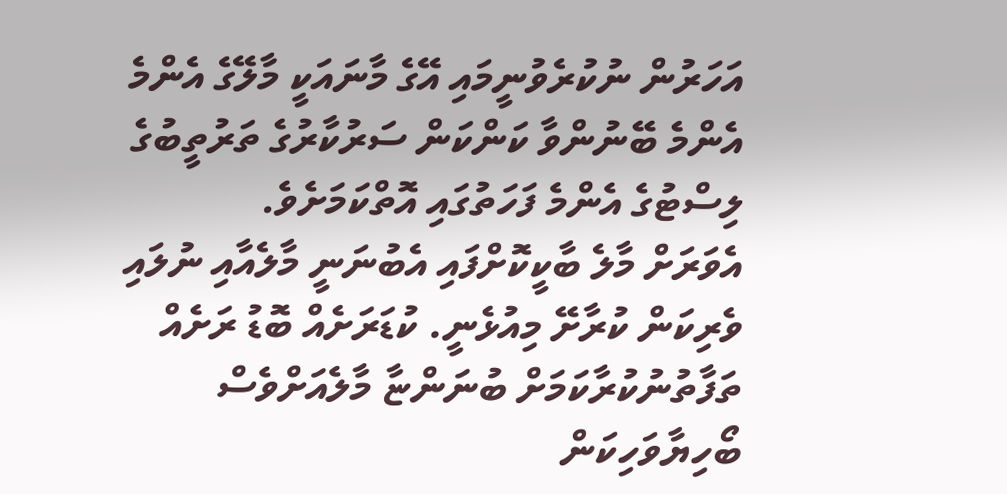އަހަރުން ނުކުރެވުނީމައި އޭގެ މާނައަކީ މާލޭގެ އެންމެ އެންމެ ބޭނުންވާ ކަންކަން ސަރުކާރުގެ ތަރުތީބުގެ ލިސްޓުގެ އެންމެ ފަހަތުގައި އޮތްކަމަށެވެ.
އެވަރަށް މާލެ ބާކީކޮށްފައި އެބުނަނީ މާލެއާއި ނުލައި ވެރިކަން ކުރާށޭ މިއުޅެނީ. ކުޑަރަށެއް ބޮޑު ރަށެއް ތަފާތުނުކުރާކަމަށް ބުނަންޏާ މާލެއަށްވެސް ބޯހިޔާވަހިކަން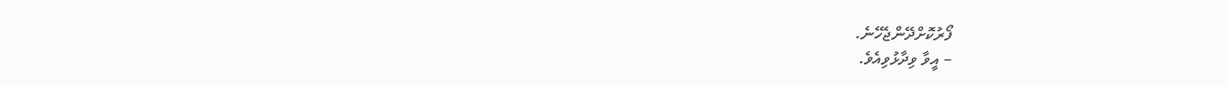ފޯރުކޮށްދޭންޖެހޭނެ.
– އީވާ ވިދާޅުވިއެވެ.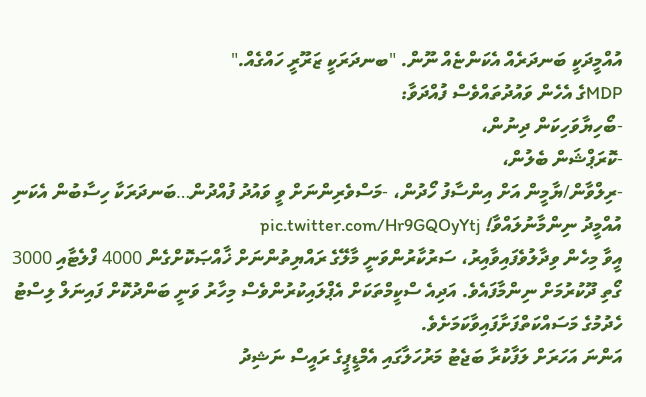އުއްމީދަކީ ބަނދަރެއް އެކަންޏެއް ނޫން. "ބނދަރަކީ ޒަރޫރީ ހައްގެއް."
MDPގެ އެހެން ވައުދުތައްވެސް ފުއްދަވާ:
-ބޯހިޔާވަހިކަން ދިނުން،
-ކޮރަޕްޝަން ބެލުން،
-ރިލްވާން/ޔާމީން އަށް އިންސާފު ހޯދުން، -މަސްވެރިންނަށް ވީ ވައުދު ފުއްދުން…ބަނދަރަކާ ހިސާބުން އެކަނި އުއްމީދު ނިންމާނުލައްވާ! pic.twitter.com/Hr9GQOyYtj
އީވާ މިހެން ވިދާލުވެފައިވާއިރު، ސަރުކާރުންވަނީ މާލޭގެ ރައްޔިތުންނަށް ޚާއްޞަކޮށްގެން 4000 ފްލެޓާއި 3000 ގޯތި ދޫކުރުމަށް ނިންމާފައެވެ. އަދިއެ ސްކީމްތަކަށް އެޕްލައިކުރުންވެސް މިހާރު ވަނީ ބަންދުކޮށް ފައިނަލް ލިސްޓު ހެދުމުގެ މަސައްކަތްފަށާފައިވާކަމަށެވެ.
އަންނަ އަހަރަށް ލަފާކުރާ ބަޖެޓު މަރުހަލާގައި އެމްޑީޕީގެ ރައީސް ނަޝިދު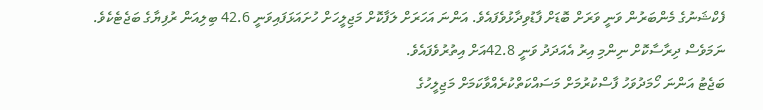ފެކްޝަނުގެ މެންބަރުން ވަނީ ވަރަށް ބޮޑަށް ފާޑުވިދާޅުވެފައެވެ. އަންނަ އަހަރަށް ލަފާކޮށް މަޖިލީހަށް ހުށައަޅަފައިވަނީ 42.6 ބިލިއަން ރުފިޔާގެ ބަޖެޓެކެވެ. ނަމަވެސް ދިރާސާކޮށް ނިންމި އިރު އެއަދަދު ވަނީ 42.8އަށް އިތުރުވެފައެވެ.
ބަޖެޓު އަންނަ ހޯމަދުވަހު ފާސްކުރުމަށް މަސައްކަތްކުރެއްވާކަމަށް މަޖިލީހުގެ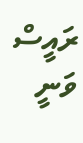ރައީސް ވަނީ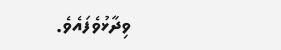ވިދާޅުވެފައެވެ.